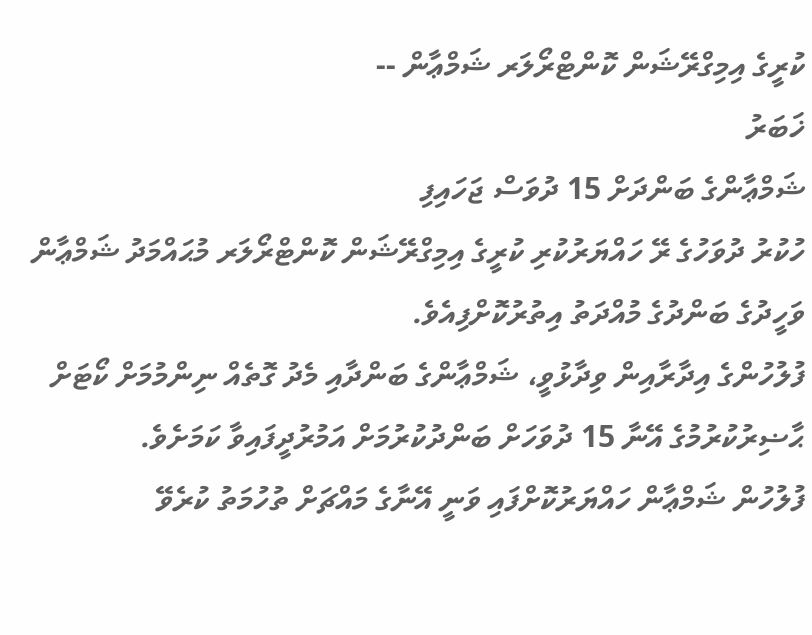ކުރީގެ އިމިގްރޭޝަން ކޮންޓްރޯލަރ ޝަމްޢާން --
ޚަބަރު
ޝަމްޢާންގެ ބަންދަށް 15 ދުވަސް ޖަހައިފި
ހުކުރު ދުވަހުގެ ރޭ ހައްޔަރުކުރި ކުރީގެ އިމިގްރޭޝަން ކޮންޓްރޯލަރ މުޙައްމަދު ޝަމްޢާން ވަހީދުގެ ބަންދުގެ މުއްދަތު އިތުރުކޮށްފިއެވެ.
ފުލުހުންގެ އިދާރާއިން ވިދާޅުވީ، ޝަމްޢާންގެ ބަންދާއި މެދު ގޮތެއް ނިންމުމަށް ކޯޓަށް ޙާޟިރުކުރުމުގެ އޭނާ 15 ދުވަހަށް ބަންދުކުރުމަށް އަމުރުދީފައިވާ ކަމަށެވެ.
ފުލުހުން ޝަމްޢާން ހައްޔަރުކޮށްފައި ވަނީ އޭނާގެ މައްޗަށް ތުހުމަތު ކުރެވޭ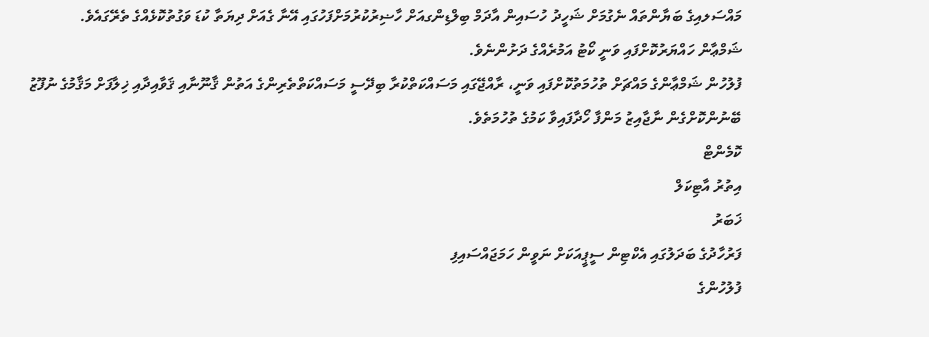މައްސަލއިގެ ބަޔާންތައް ނެގުމަށް ޝަހީދު ހުސައިން އާދަމް ބިލްޑިންގއަށް ހާޟިރުކުރުމަށްފަހުގައި އޭނާ ގެއަށް ދިޔަތާ ކުޑަ ވަގުތުކޮޅެއްގެ ތެރޭގައެވެ.
ޝަމްޢާން ހައްޔަރުކޮށްފައި ވަނީ ކޯޓު އަމުރެއްގެ ދަށުންނެވެ.
ފުލުހުން ޝަމްޢާންގެ މައްޗަށް ތުހުމަތުކޮށްފައި ވަނީ، ރާއްޖޭގައި މަސައްކަތްކުރާ ބިދޭސީ މަސައްކަތްތެރިންގެ އަތުން ޤާނޫނާއި ޤަވާއިދާއި ޚިލާފަށް މަޤާމުގެ ނުފޫޒު ބޭނުންކޮށްގެން ނާޖާއިޒު މަންފާ ހޯދާފައިވާ ކަމުގެ ތުހުމަތެވެ.
ކޮމެންޓް
އިތުރު އާޓިކަލް
ޚަބަރު
ފަރުހާދުގެ ބަދަލުގައި އެކްޓިން ސީޕީއަކަށް ނަވީން ހަމަޖައްސައިފި
ފުލުހުންގެ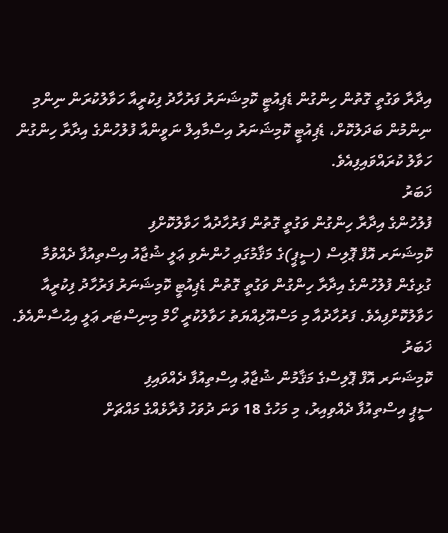އިދާރާ ވަގުތީ ގޮތުން ހިންގުން ޑެޕިއުޓީ ކޮމިޝަނަރު ފަރުހާދު ފިކުރީއާ ހަވާލުކުރަން ނިންމި ނިންމުން ބަދަލުކޮށް، ޑެޕިއުޓީ ކޮމިޝަނަރު އިސްމާއިލް ނަވީންއާ ފުލުހުންގެ އިދާރާ ހިންގުން ހަވާލު ކުރައްވައިފިއެވެ.
ޚަބަރު
ފުލުހުންގެ އިދާރާ ހިންގުން ވަގުތީ ގޮތުން ފަރުހާދުއާ ހަވާލުކޮށްފި
ކޮމިޝަނަރ އޮފް ޕޮލިސް (ސީޕީ)ގެ މަޤާމުގައި ހުންނެވި ޢަލީ ޝުޖާއު އިސްތިއުފާ ދެއްވުމާ ގުޅިގެން ފުލުހުންގެ އިދާރާ ހިންގުން ވަގުތީ ގޮތުން ޑެޕިއުޓީ ކޮމިޝަނަރު ފަރުހާދު ފިކުރީއާ ހަވާލުކޮށްފިއެވެ. ފަރުހާދުއާ މި މަސްއޫލިއްޔަތު ހަވާލުކުރީ ހޯމް މިނިސްޓަރ ޢަލީ އިޙުސާންއެވެ.
ޚަބަރު
ކޮމިޝަނަރ އޮފް ޕޮލިސްގެ މަޤާމުން ޝުޖާޢު އިސްތިއުފާ ދެއްވައިފި
ސީޕީ އިސްތިއުފާ ދެއްވިއިރު، މި މަހުގެ 18 ވަނަ ދުވަހު ފުރާޅެއްގެ މައްޗަށް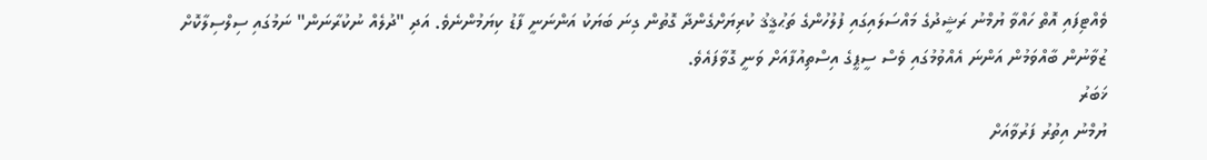ވެއްޓިފައި އޮތް ހައްވާ ޔުމްނު ރަޝީދުގެ މައްސަލައިގައި ފުލުހުންގެ ތަޙުޤީޤު ކުރިޔަށްގެންދާ ގޮތުން ގިނަ ބަޔަކު އަންނަނީ ފާޑު ކިޔަމުންނެވެ. އަދި "ދުލެއް ނުކުރާނަން" ނަމުގައި ސިލްސިލާކޮށް ޒުވާނުން ބާއްވަމުން އަންނަ އެއްވުމުގައި ވެސް ސީޕީގެ އިސްތިއުފާއަށް ވަނީ ގޮވާފައެވެ.
ޚަބަރު
ޔުމްނު އިތުރު ފަރުވާއަށް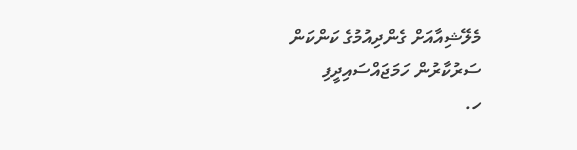މެލޭޝިއާއަށް ގެންދިއުމުގެ ކަންކަން ސަރުކާރުން ހަމަޖައްސައިދީފި
ހ.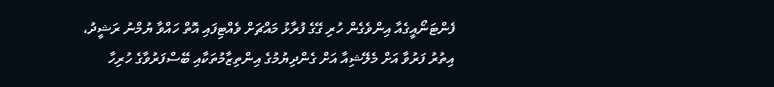ފެންޓަނޯއީގެއާ އިންވެގެން ހުރި ގޭގެ ފުރާޅު މައްޗަށް ވެއްޓިފައި އޮތް ހައްވާ ޔުމްނު ރަޝީދު، އިތުރު ފަރުވާ އަށް މެލޭޝިއާ އަށް ގެންދިޔުމުގެ އިންތިޒާމުތަކާއި ބޭސްފަރުވާގެ ހުރިހާ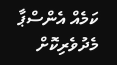ކަމެއް އެންސްޕާ މެދުވެރިކޮށް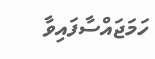ހަމަޖައްސާފައިވާ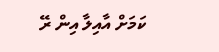ކަމަށް އާއިލާ އިން ރޭ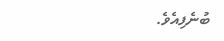ބުނެފިއެވެ.